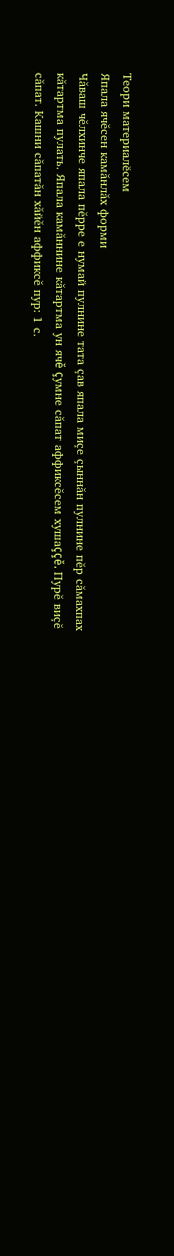Теори материалӗсем
Япала ячĕсен камăнлăх форми
Чăваш чĕлхинче япала пĕрре е нумай пулнине тата çав япала миçе çыннăн пулнине пĕр сăмахпах кăтартма пулать. Япала камăннине кăтартма ун ячĕ çумне сăпат аффиксĕсем хушаççĕ. Пурĕ виçĕ сăпат. Кашни сăпатăн хăйĕн аффиксĕ пур: 1 с.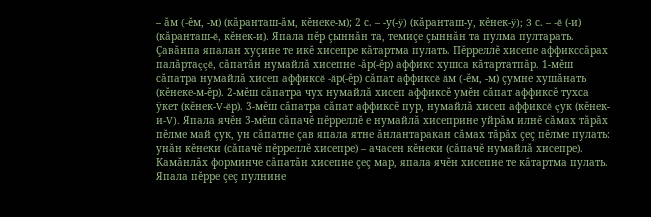– ăм (-ĕм, -м) (кăранташ-ăм, кĕнеке-м); 2 с. – -у(-ÿ) (кăранташ-у, кĕнек-ÿ); 3 с. – -ĕ (-и) (кăранташ-ĕ, кĕнек-и). Япала пĕр çыннăн та, темиçе çыннăн та пулма пултарать. Çавăнпа япалан хуçине те икĕ хисепре кăтартма пулать. Пĕрреллĕ хисепе аффикссăрах палăртаççĕ, сăпатăн нумайлă хисепне -ăр(-ĕр) аффикс хушса кăтартатпăр. 1-мĕш сăпатра нумайлă хисеп аффиксĕ -ăр(-ĕр) сăпат аффиксĕ ăм (-ĕм, -м) çумне хушăнать (кĕнеке-м-ĕр). 2-мĕш сăпатра чух нумайлă хисеп аффиксĕ умĕн сăпат аффиксĕ тухса ÿкет (кĕнек-V-ĕр). 3-мĕш сăпатра сăпат аффиксĕ пур, нумайлă хисеп аффиксĕ çук (кĕнек-и-V). Япала ячĕн 3-мĕш сăпачĕ пĕрреллĕ е нумайлă хисеприне уйрăм илнĕ сăмах тăрăх пĕлме май çук, ун сăпатне çав япала ятне ăнлантаракан сăмах тăрăх çеç пĕлме пулать: унăн кĕнеки (сăпачĕ пĕрреллĕ хисепре) – ачасен кĕнеки (сăпачĕ нумайлă хисепре). Камăнлăх форминче сăпатăн хисепне çеç мар, япала ячĕн хисепне те кăтартма пулать. Япала пĕрре çеç пулнине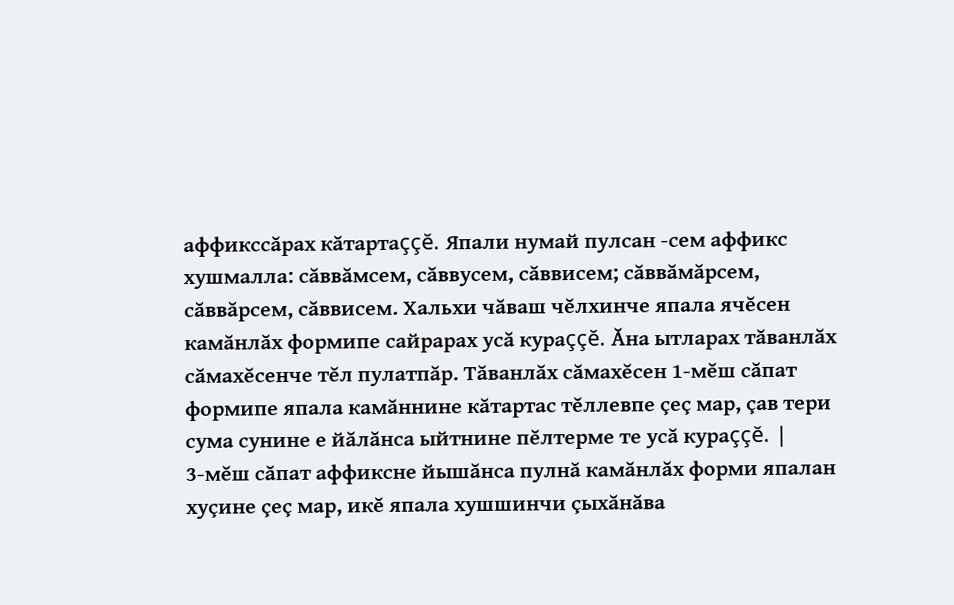аффикссăрах кăтартаççĕ. Япали нумай пулсан -сем аффикс хушмалла: сăввăмсем, сăввусем, сăввисем; сăввăмăрсем, сăввăрсем, сăввисем. Хальхи чăваш чĕлхинче япала ячĕсен камăнлăх формипе сайрарах усă кураççĕ. Ăна ытларах тăванлăх сăмахĕсенче тĕл пулатпăр. Тăванлăх сăмахĕсен 1-мĕш сăпат формипе япала камăннине кăтартас тĕллевпе çеç мар, çав тери сума сунине е йăлăнса ыйтнине пĕлтерме те усă кураççĕ. |
3-мĕш сăпат аффиксне йышăнса пулнă камăнлăх форми япалан хуçине çеç мар, икĕ япала хушшинчи çыхăнăва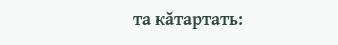та кăтартать: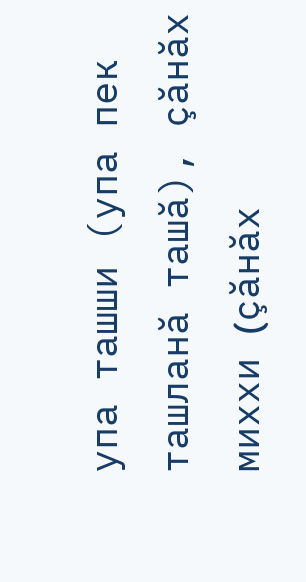упа ташши (упа пек ташланă ташă), çăнăх миххи (çăнăх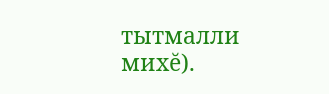тытмалли михĕ).